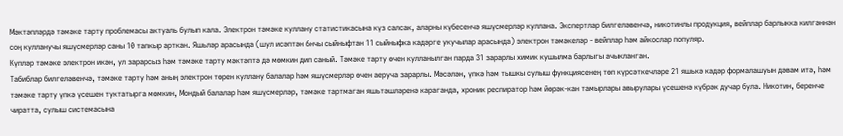Мәктәпләрдә тәмәке тарту проблемасы актуаль булып кала. Электрон тәмәке куллану статистикасына күз салсак, аларны күбесенчә яшүсмерләр куллана. Экспертлар билгеләвенчә, никотинлы продукция, вейплар барлыкка килгәннән соң кулланучы яшүсмерләр саны 10 тапкыр арткан. Яшьләр арасында (шул исәптән 6нчы сыйныфтан 11 сыйныфка кадәрге укучылар арасында) электрон тәмәкеләр - вейплар һәм айкослар популяр.
Күпләр тәмәке электрон икән, ул зарарсыз һәм тәмәке тарту мәктәптә дә мөмкин дип саный. Тәмәке тарту өчен кулланылган парда 31 зарарлы химик кушылма барлыгы ачыкланган.
Табиблар билгеләвенчә, тәмәке тарту һәм аның электрон төрен куллану балалар һәм яшүсмерләр өчен аеруча зарарлы. Мәсәлән, үпкә һәм тышкы сулыш функциясенең төп күрсәткечләре 21 яшькә кадәр формалашуын дәвам итә, һәм тәмәке тарту үпкә үсешен туктатырга мөмкин, Мондый балалар һәм яшүсмерләр, тәмәке тартмаган яшьтәшләренә караганда, хроник респиратор һәм йөрәк-кан тамырлары авырулары үсешенә күбрәк дучар була. Никотин, беренче чиратта, сулыш системасына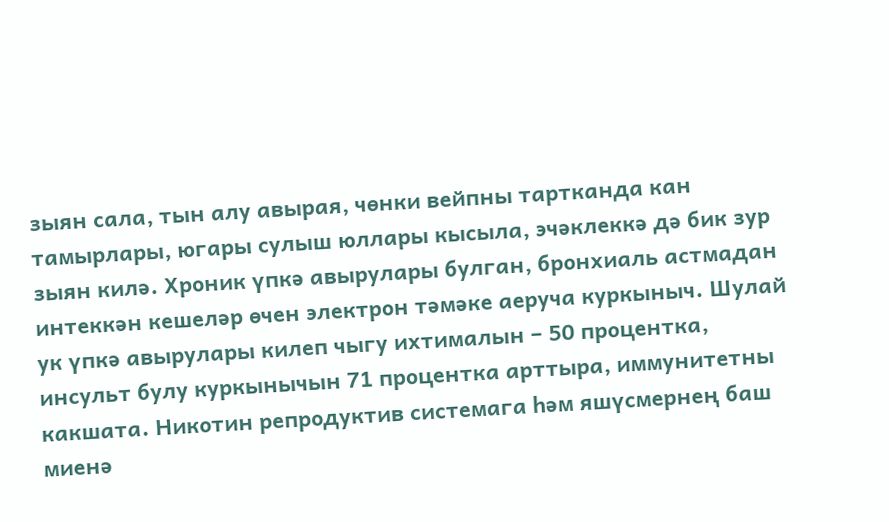зыян сала, тын алу авырая, чөнки вейпны тартканда кан тамырлары, югары сулыш юллары кысыла, эчәклеккә дә бик зур зыян килә. Хроник үпкә авырулары булган, бронхиаль астмадан интеккән кешеләр өчен электрон тәмәке аеруча куркыныч. Шулай ук үпкә авырулары килеп чыгу ихтималын – 50 процентка, инсульт булу куркынычын 71 процентка арттыра, иммунитетны какшата. Никотин репродуктив системага һәм яшүсмернең баш миенә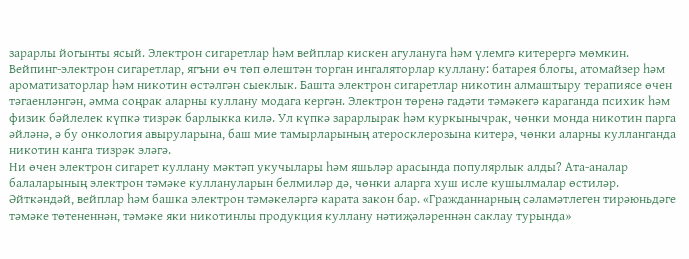зарарлы йогынты ясый. Электрон сигаретлар һәм вейплар кискен агулануга һәм үлемгә китерергә мөмкин.
Вейпинг-электрон сигаретлар, ягъни өч төп өлештән торган ингаляторлар куллану: батарея блогы, атомайзер һәм ароматизаторлар һәм никотин өстәлгән сыеклык. Башта электрон сигаретлар никотин алмаштыру терапиясе өчен тәгаенләнгән, әмма соңрак аларны куллану модага кергән. Электрон төренә гадәти тәмәкегә караганда психик һәм физик бәйлелек күпкә тизрәк барлыкка килә. Ул күпкә зарарлырак һәм куркынычрак, чөнки монда никотин парга әйләнә, ә бу онкология авыруларына, баш мие тамырларының атеросклерозына китерә, чөнки аларны кулланганда никотин канга тизрәк эләгә.
Ни өчен электрон сигарет куллану мәктәп укучылары һәм яшьләр арасында популярлык алды? Ата-аналар балаларының электрон тәмәке куллануларын белмиләр дә, чөнки аларга хуш исле кушылмалар өстиләр.
Әйткәндәй, вейплар һәм башка электрон тәмәкеләргә карата закон бар. «Гражданнарның сәламәтлеген тирәюньдәге тәмәке төтененнән, тәмәке яки никотинлы продукция куллану нәтиҗәләреннән саклау турында»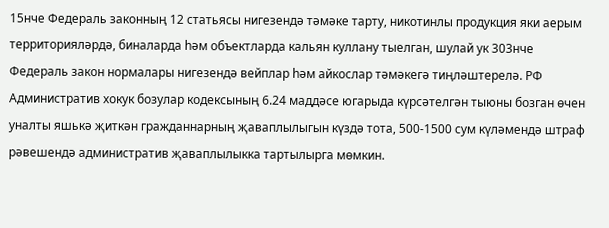15нче Федераль законның 12 статьясы нигезендә тәмәке тарту, никотинлы продукция яки аерым территорияләрдә, биналарда һәм объектларда кальян куллану тыелган, шулай ук 303нче Федераль закон нормалары нигезендә вейплар һәм айкослар тәмәкегә тиңләштерелә. РФ Административ хокук бозулар кодексының 6.24 маддәсе югарыда күрсәтелгән тыюны бозган өчен уналты яшькә җиткән гражданнарның җаваплылыгын күздә тота, 500-1500 сум күләмендә штраф рәвешендә административ җаваплылыкка тартылырга мөмкин.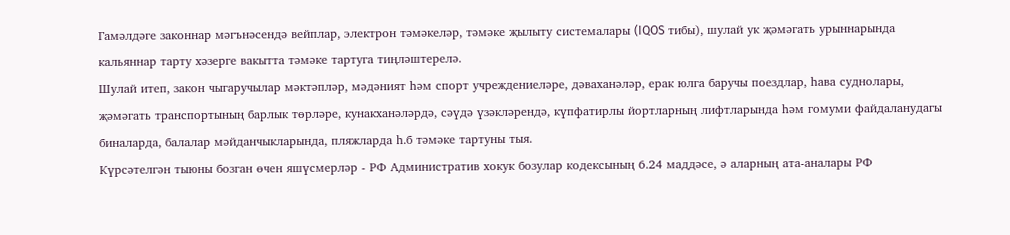Гамәлдәге законнар мәгънәсендә вейплар, электрон тәмәкеләр, тәмәке җылыту системалары (IQOS тибы), шулай ук җәмәгать урыннарында кальяннар тарту хәзерге вакытта тәмәке тартуга тиңләштерелә.
Шулай итеп, закон чыгаручылар мәктәпләр, мәдәният һәм спорт учреждениеләре, дәваханәләр, ерак юлга баручы поездлар, һава суднолары, җәмәгать транспортының барлык төрләре, кунакханәләрдә, сәүдә үзәкләрендә, күпфатирлы йортларның лифтларында һәм гомуми файдаланудагы биналарда, балалар мәйданчыкларында, пляжларда һ.б тәмәке тартуны тыя.
Күрсәтелгән тыюны бозган өчен яшүсмерләр - РФ Административ хокук бозулар кодексының 6.24 маддәсе, ә аларның ата-аналары РФ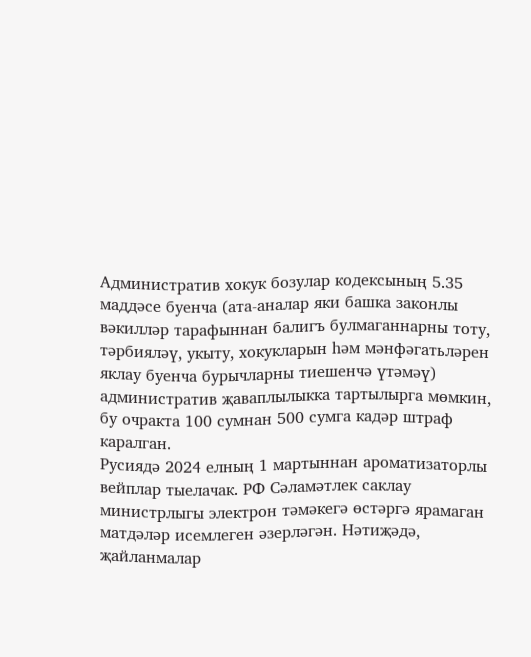Административ хокук бозулар кодексының 5.35 маддәсе буенча (ата-аналар яки башка законлы вәкилләр тарафыннан балигъ булмаганнарны тоту, тәрбияләү, укыту, хокукларын һәм мәнфәгатьләрен яклау буенча бурычларны тиешенчә үтәмәү) административ җаваплылыкка тартылырга мөмкин, бу очракта 100 сумнан 500 сумга кадәр штраф каралган.
Русиядә 2024 елның 1 мартыннан ароматизаторлы вейплар тыелачак. РФ Сәламәтлек саклау министрлыгы электрон тәмәкегә өстәргә ярамаган матдәләр исемлеген әзерләгән. Нәтиҗәдә, җайланмалар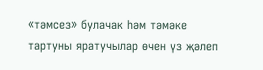«тәмсез» булачак һәм тәмәке тартуны яратучылар өчен үз җәлеп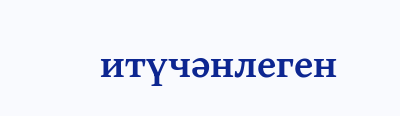итүчәнлеген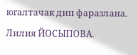югалтачак дип фаразлана.
Лилия ЙОСЫПОВА.